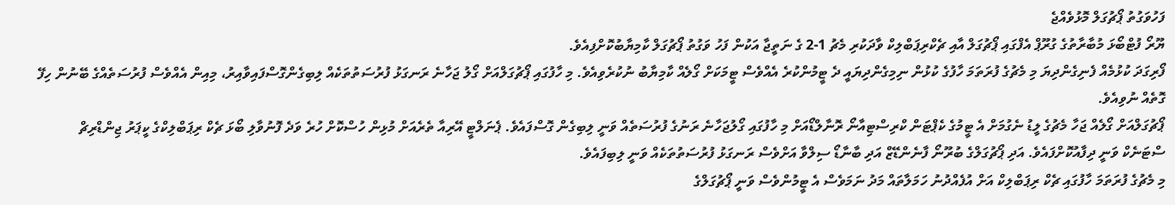ފަހުވަގުތު ޕޯޗުގަލް މޮޅުވެއްޖެ
ޔޫރޯ ފުޓްބޯޅަ މުބާރާތުގެ ގުރޫޕް އެފްގައި ޕޯޗުގަލް އާއި ޗެކްރިޕަބްލިކް ވާދަކުރި މެޗު 1-2 ގެ ނަތީޖާ އަކުން ފަހު ވަގުތު ޕޯޗުގަލް ކާމިޔާބުކޮށްފިއެވެ.
ފޯރިގަދަ ކުޅުމެއް ފެނިގެންދިޔަ މި މެޗުގެ ފުރަތަމަ ހާފުގެ ކުޅުން ނިމިގެންދިޔައީ ދެ ޓީމުންކުރެ އެއްވެސް ޓީމަކަށް ގޯލެއް ކާމިޔާބު ނުކުރެވިއެވެ. މި ހާފުގައި ޕޯޗުގަލްއަށް ގޯލު ޖަހާނެ ރަނގަޅު ފުރުސަތުތަކެއް ލިބިގެންގޮސްފައިވާއިރު، މިއިން އެއްވެސް ފުރުސަތެއްގެ ބޭނުން ހިފޭ ގޮތެއް ނުވިއެވެ.
ޕޯޗުގަލްއަށް ގޯލެއް ޖަހާ މެޗުގެ ލީޑު ނެގުމަށް އެ ޓީމުގެ ކެޕްޓަން ކްރިސްޓިއާނޯ ރޮނާލްޑޯއަށް މި ހާފުގައި ގޯލުޖަހާނެ ރަނުގެ ފުރުސަތެއް ވަނީ ލިބިގެން ގޮސްފައެވެ. ޕެނަލްޓީ އޭރިއާ ތެރެއަށް މުޅިން ހުސްކޮށް ހުރެ ވަދެ ފޮނުވާލި ބޯޅަ ޗެކް ރިޕަބްލިކްގެ ކީޕަރު ޖިންޑްރިޗް ސްޓަނެކް ވަނީ ދިފާއުކޮށްފައެވެ. އަދި ޕޯޗުގަލްގެ ބުރޫނޯ ފާނެންޑޭޒް އަދި ބާނާޑޯ ސިލްވާ އަށްވެސް ރަނގަޅު ފުރުސަތުތަކެއް ވަނީ ލިބިފައެވެ.
މި މެޗުގެ ފުރަތަމަ ހާފުގައި ޗެކް ރިޕަބްލިކް އަށް އުފެއްދުނު ހަމަލާތައް މަދު ނަމަވެސް އެ ޓީމުންވެސް ވަނީ ޕޯޗުގަލްގެ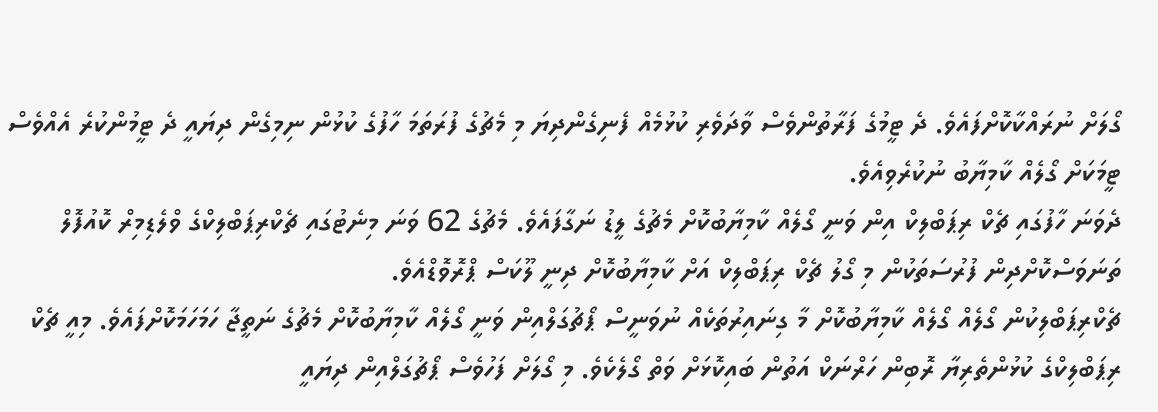ގޯލަށް ނުރައްކާކޮށްފައެވެ. ދެ ޓީމުގެ ފަރާތުންވެސް ވާދަވެރި ކުޅުމެއް ފެނިގެންދިޔަ މި މެޗުގެ ފުރަތަމަ ހާފުގެ ކުޅުން ނިމިގެން ދިޔައީ ދެ ޓީމުންކުރެ އެއްވެސް ޓީމަކަށް ގޯލެއް ކާމިޔާބު ނުކުރެވިއެވެ.
ދެވަނަ ހާފުގައި ޗެކް ރިޕަބްލިކް އިން ވަނީ ގޯލެއް ކާމިޔާބުކޮށް މެޗުގެ ލީޑު ނަގާފައެވެ. މެޗުގެ 62 ވަނަ މިނެޓުގައި ޗެކްރިޕަބްލިކްގެ ވްލެޑިމިރް ކޮއުފޮލް ތަނަވަސްކޮށްދިން ފުރުސަތަކުން މި ގޯލު ޗެކް ރިޕަބްލިކް އަށް ކާމިޔާބުކޮށް ދިނީ ލޫކަސް ޕްރޮވޮޑްއެވެ.
ޗެކްރިޕަބްލިކުން ގޯލެއް ގޯލެއް ކާމިޔާބުކޮށް މާ ގިނައިރުތަކެއް ނުވަނީސް ޕޯޗުގަލްއިން ވަނީ ގޯލެއް ކާމިޔާބުކޮށް މެޗުގެ ނަތީޖާ ހަމަހަމަކޮށްފައެވެ. މިއީ ޗެކް ރިޕަބްލިކްގެ ކުޅުންތެރިޔާ ރޮބިން ހަރްނަކް އަތުން ބައިކޮޅަށް ވަތް ގޯލެކެވެ. މި ގޯލަށް ފަހުވެސް ޕޯޗުގަލްއިން ދިޔައީ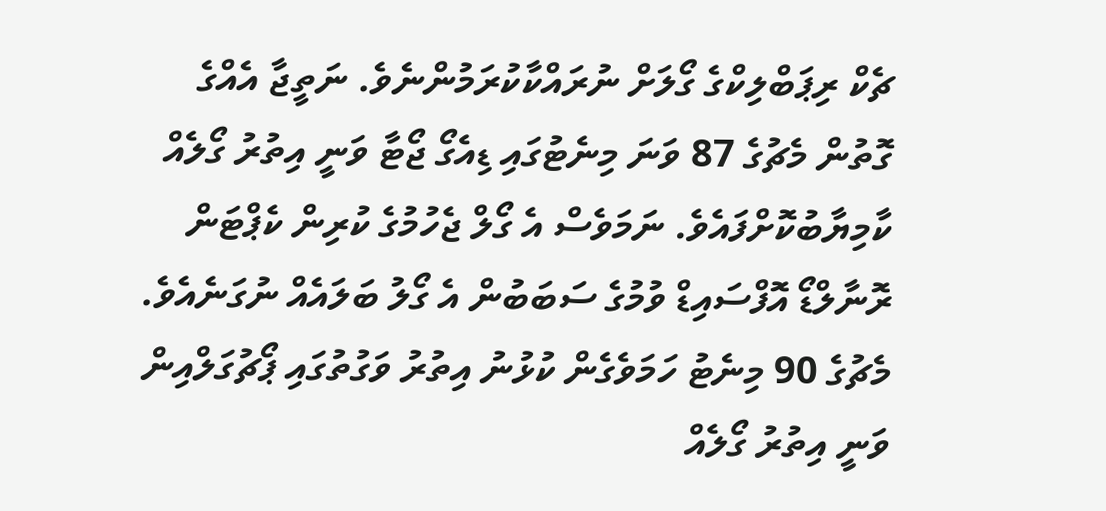ޗެކް ރިޕަބްލިކްގެ ގޯލަށް ނުރައްކާކުރަމުންނެވެ. ނަތީޖާ އެއްގެ ގޮތުން މެޗުގެ 87 ވަނަ މިނެޓުގައި ޑިއެގޯ ޖޯޓާ ވަނީ އިތުރު ގޯލެއް ކާމިޔާބުކޮށްފައެވެ. ނަމަވެސް އެ ގޯލް ޖެހުމުގެ ކުރިން ކެޕްޓަން ރޮނާލްޑޯ އޮފްސައިޑް ވުމުގެ ސަބަބުން އެ ގޯލު ބަލައެއް ނުގަނެއެވެ.
މެޗުގެ 90 މިނެޓު ހަމަވެގެން ކުޅުނު އިތުރު ވަގުތުގައި ޕޯޗުގަލްއިން ވަނީ އިތުރު ގޯލެއް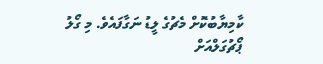ކާމިޔާބުކޮށް މެޗުގެ ލީޑު ނަގާފައެވެ. މި ގޯލު ޕޯޗުގަލްއަށް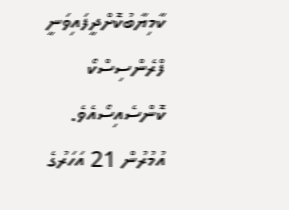ކާމިޔާބުކޮށްދީފައިވަނީ ފްރެންސިސްކޯ ކޮންސެއިސޯއެވެ. އުމުރުން 21 އަހަރުގެ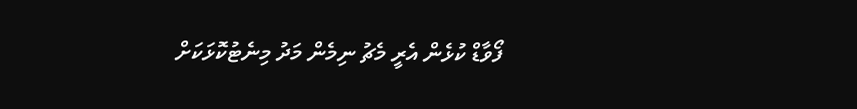ފޯވާޑް ކުޅެން އެރީ މެޗު ނިމެން މަދު މިނެޓުކޮޅަކަށް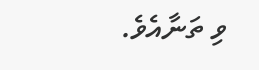ވި ތަނާއެވެ.